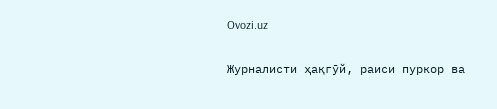Ovozi.uz

Журналисти ҳақгӯй, раиси пуркор ва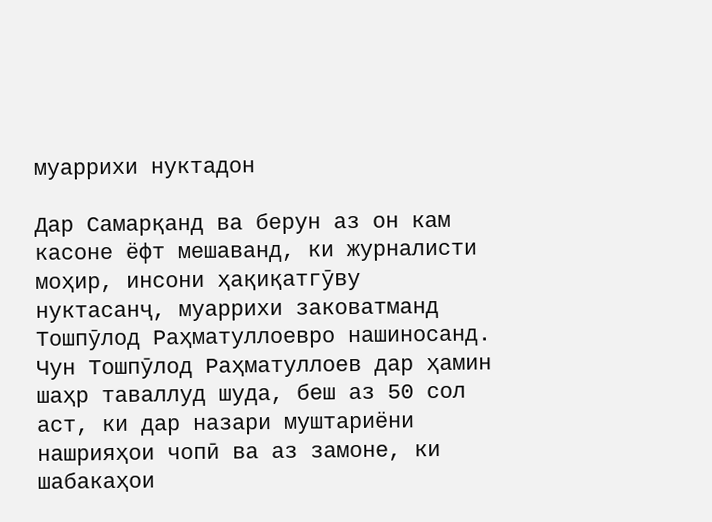муаррихи нуктадон

Дар Самарқанд ва берун аз он кам касоне ёфт мешаванд, ки журналисти моҳир, инсони ҳақиқатгӯву нуктасанҷ, муаррихи заковатманд Тошпӯлод Раҳматуллоевро нашиносанд. Чун Тошпӯлод Раҳматуллоев дар ҳамин шаҳр таваллуд шуда, беш аз 50 сол аст, ки дар назари муштариёни нашрияҳои чопӣ ва аз замоне, ки шабакаҳои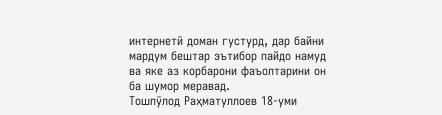интернетӣ доман густурд, дар байни мардум бештар эътибор пайдо намуд ва яке аз корбарони фаъолтарини он ба шумор меравад.
Тошпӯлод Раҳматуллоев 18‑уми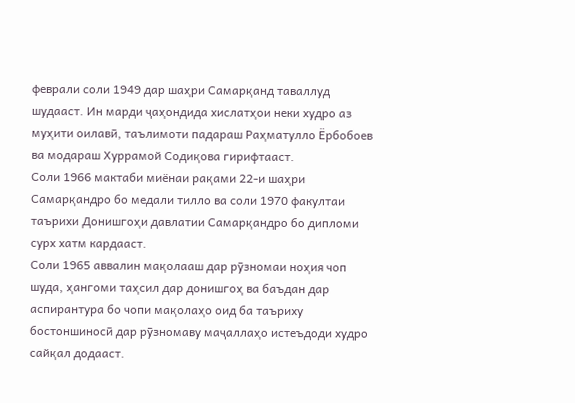феврали соли 1949 дар шаҳри Самарқанд таваллуд шудааст. Ин марди ҷаҳондида хислатҳои неки худро аз муҳити оилавӣ, таълимоти падараш Раҳматулло Ёрбобоев ва модараш Хуррамой Содиқова гирифтааст.
Соли 1966 мактаби миёнаи рақами 22‑и шаҳри Самарқандро бо медали тилло ва соли 1970 факултаи таърихи Донишгоҳи давлатии Самарқандро бо дипломи сурх хатм кардааст.
Соли 1965 аввалин мақолааш дар рӯзномаи ноҳия чоп шуда, ҳангоми таҳсил дар донишгоҳ ва баъдан дар аспирантура бо чопи мақолаҳо оид ба таъриху бостоншиносӣ дар рӯзномаву маҷаллаҳо истеъдоди худро сайқал додааст.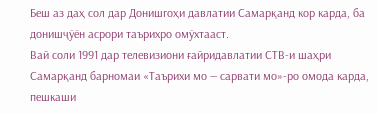Беш аз даҳ сол дар Донишгоҳи давлатии Самарқанд кор карда, ба донишҷӯён асрори таърихро омӯхтааст.
Вай соли 1991 дар телевизиони ғайридавлатии СТВ-и шаҳри Самарқанд барномаи «Таърихи мо — сарвати мо»-ро омода карда, пешкаши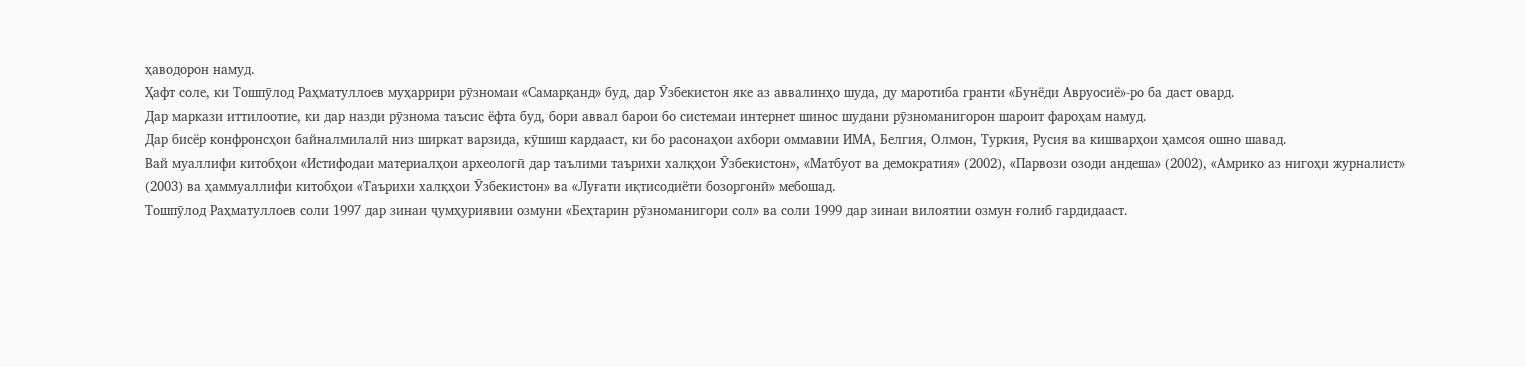ҳаводорон намуд.
Ҳафт соле, ки Тошпӯлод Раҳматуллоев муҳаррири рӯзномаи «Самарқанд» буд, дар Ӯзбекистон яке аз аввалинҳо шуда, ду маротиба гранти «Бунёди Авруосиё»-ро ба даст овард.
Дар маркази иттилоотие, ки дар назди рӯзнома таъсис ёфта буд, бори аввал барои бо системаи интернет шинос шудани рӯзноманигорон шароит фароҳам намуд.
Дар бисёр конфронсҳои байналмилалӣ низ ширкат варзида, кӯшиш кардааст, ки бо расонаҳои ахбори оммавии ИМА, Белгия, Олмон, Туркия, Русия ва кишварҳои ҳамсоя ошно шавад.
Вай муаллифи китобҳои «Истифодаи материалҳои археологӣ дар таълими таърихи халқҳои Ӯзбекистон», «Матбуот ва демократия» (2002), «Парвози озоди андеша» (2002), «Амрико аз нигоҳи журналист» (2003) ва ҳаммуаллифи китобҳои «Таърихи халқҳои Ӯзбекистон» ва «Луғати иқтисодиёти бозоргонӣ» мебошад.
Тошпӯлод Раҳматуллоев соли 1997 дар зинаи ҷумҳуриявии озмуни «Беҳтарин рӯзноманигори сол» ва соли 1999 дар зинаи вилоятии озмун ғолиб гардидааст.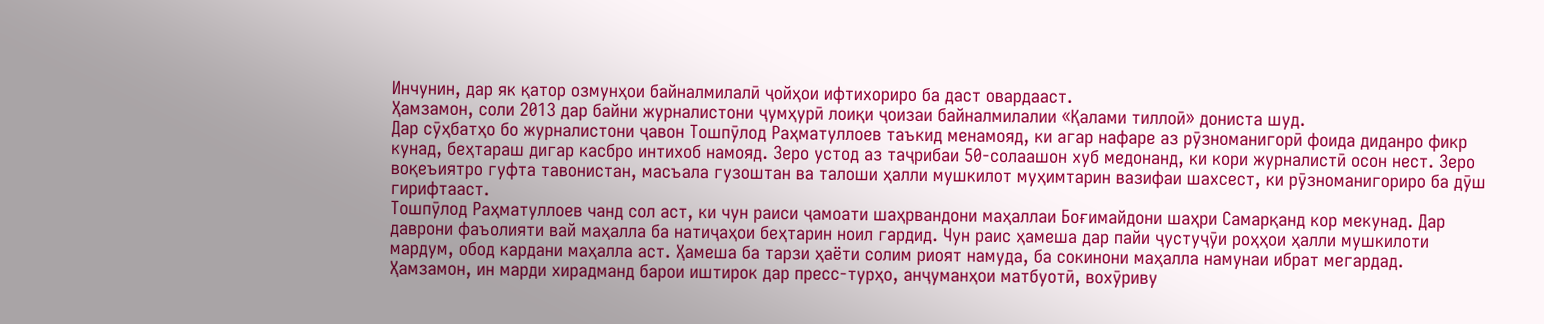Инчунин, дар як қатор озмунҳои байналмилалӣ ҷойҳои ифтихориро ба даст овардааст.
Ҳамзамон, соли 2013 дар байни журналистони ҷумҳурӣ лоиқи ҷоизаи байналмилалии «Қалами тиллоӣ» дониста шуд.
Дар сӯҳбатҳо бо журналистони ҷавон Тошпӯлод Раҳматуллоев таъкид менамояд, ки агар нафаре аз рӯзноманигорӣ фоида диданро фикр кунад, беҳтараш дигар касбро интихоб намояд. Зеро устод аз таҷрибаи 50‑солаашон хуб медонанд, ки кори журналистӣ осон нест. Зеро воқеъиятро гуфта тавонистан, масъала гузоштан ва талоши ҳалли мушкилот муҳимтарин вазифаи шахсест, ки рӯзноманигориро ба дӯш гирифтааст.
Тошпӯлод Раҳматуллоев чанд сол аст, ки чун раиси ҷамоати шаҳрвандони маҳаллаи Боғимайдони шаҳри Самарқанд кор мекунад. Дар даврони фаъолияти вай маҳалла ба натиҷаҳои беҳтарин ноил гардид. Чун раис ҳамеша дар пайи ҷустуҷӯи роҳҳои ҳалли мушкилоти мардум, обод кардани маҳалла аст. Ҳамеша ба тарзи ҳаёти солим риоят намуда, ба сокинони маҳалла намунаи ибрат мегардад.
Ҳамзамон, ин марди хирадманд барои иштирок дар пресс-турҳо, анҷуманҳои матбуотӣ, вохӯриву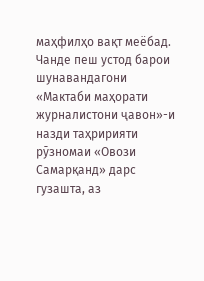маҳфилҳо вақт меёбад.
Чанде пеш устод барои шунавандагони «Мактаби маҳорати журналистони ҷавон»-и назди таҳририяти рӯзномаи «Овози Самарқанд» дарс гузашта, аз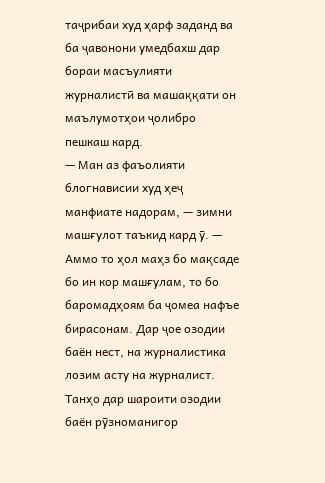таҷрибаи худ ҳарф заданд ва ба ҷавонони умедбахш дар бораи масъулияти журналистӣ ва машаққати он маълумотҳои ҷолибро пешкаш кард.
— Ман аз фаъолияти блогнависии худ ҳеҷ манфиате надорам, — зимни машғулот таъкид кард ӯ. — Аммо то ҳол маҳз бо мақсаде бо ин кор машғулам, то бо баромадҳоям ба ҷомеа нафъе бирасонам. Дар ҷое озодии баён нест, на журналистика лозим асту на журналист. Танҳо дар шароити озодии баён рӯзноманигор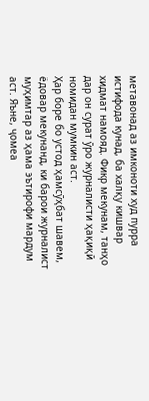метавонад аз имконоти худ пурра истифода кунад, ба халқу кишвар хидмат намояд. Фикр мекунам, танҳо дар он сурат ӯро журналисти ҳақиқӣ номидан мумкин аст.
Ҳар боре бо устод ҳамсӯҳбат шавем, ёдовар мекунанд, ки барои журналист муҳимтар аз ҳама эътирофи мардум аст. Яъне, ҷомеа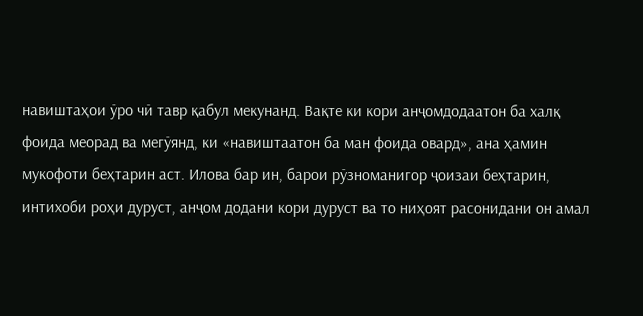навиштаҳои ӯро чӣ тавр қабул мекунанд. Вақте ки кори анҷомдодаатон ба халқ фоида меорад ва мегӯянд, ки «навиштаатон ба ман фоида овард», ана ҳамин мукофоти беҳтарин аст. Илова бар ин, барои рӯзноманигор ҷоизаи беҳтарин, интихоби роҳи дуруст, анҷом додани кори дуруст ва то ниҳоят расонидани он амал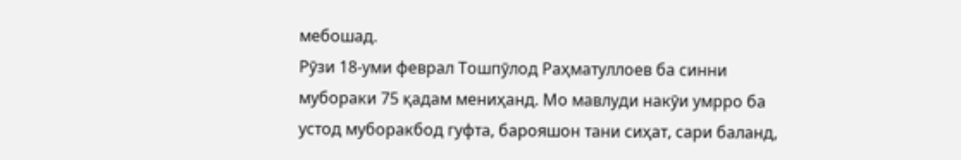мебошад.
Рӯзи 18‑уми феврал Тошпӯлод Раҳматуллоев ба синни мубораки 75 қадам мениҳанд. Мо мавлуди накӯи умрро ба устод муборакбод гуфта, барояшон тани сиҳат, сари баланд,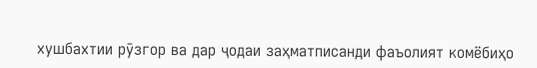хушбахтии рӯзгор ва дар ҷодаи заҳматписанди фаъолият комёбиҳо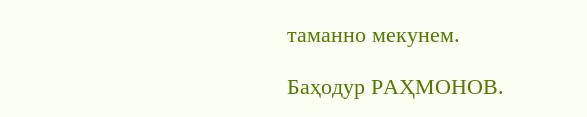таманно мекунем.

Баҳодур РАҲМОНОВ.